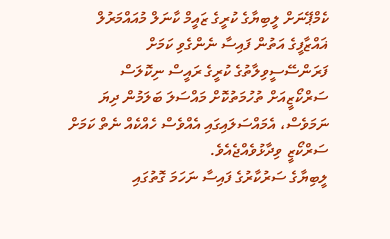ކެމްޕޭނަށް ލީބިޔާގެ ކުރީގެ ޒައީމް ކާނަލް މުއައްމަރުލް ޣައްޒާފީގެ އަތުން ފައިސާ ނެންގެވި ކަމަށް ފަރަންސޭސީވިލާތުގެ ކުރީގެ ރައީސް ނިކޮލަސް ސަރްކޯޒީއަށް ތުހުމަތުކޮށް މައްސަލަ ބަލަމުން ދިޔަ ނަމަވެސް، އެމައްސަލައިގައި އެއްވެސް ހެއްކެއް ނެތް ކަމަށް ސަރްކޯޒީ ވިދާޅުވެއްޖެއެވެ.
ލީބިޔާގެ ސަރުކާރުގެ ފައިސާ ނަހަމަ ގޮތުގައި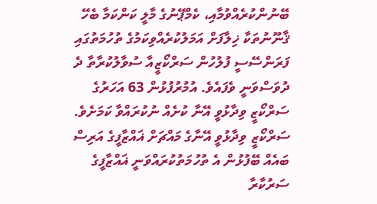ބޭނުންކުރެއްވުމާއި، ކެމްޕޭނުގެ މާލީ ކަންކަމާ ބެހޭ ޤާނޫނުތަކާ ޚިލާފަށް އަމަލުކުރެއްވިކަމުގެ ތުހުމަތުގައި ފަރަންސޭސީ ފުލުހުން ސަރްކޯޒީއާ ސުވާލުކުރާތާ ދެ ދުވަސްވަނީ ވެފައެވެ. އުމުރުފުޅުން 63 އަހަރުގެ ސަރްކޯޒީ ވިދާޅުވީ އޭނާ ކުށެއް ނުކުރައްވާ ކަމަށެވެ.
ސަރްކޯޒީ ވިދާޅުވީ އޭނާގެ މައްޗަށް ޣައްޒާފީގެ އަރިސް ބައެއް ބޭފުޅުން އެ ތުހުމަތުކުރައްވަނީ ޣައްޒާފީގެ ސަރުކާރާ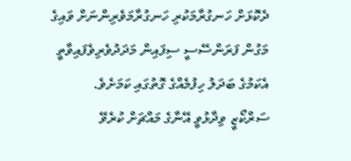ދެކޮޅަށް ހަނގުރާމަކުރި ހަނގުރާމަވެރިންނަށް ވައިގެ މަގުން ފަރަންސޭސީ ސިފައިން މަދަދުވެރިވެފައިވާތީ އެކަމުގެ ބަދަލު ހިފުމެއްގެ ގޮތުގައި ކަމަށެވެ.
ސަރްކޯޒީ ވިދާޅުވީ އޭނާގެ މައްޗަށް ކުރެވޭ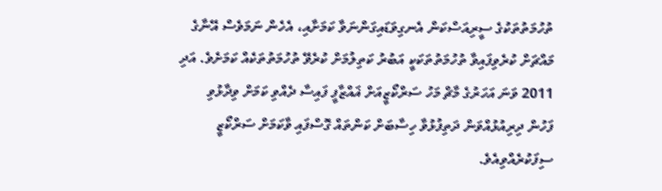ތުހުމަތުތަކުގެ ސީރިއަސްކަން އެނގިވަޑައިގަންނަވާ ކަމަށާއި، އެހެން ނަމަވެސް އޭނާގެ މައްޗަށް ކުރެވިފައިވާ ތުހުމަތުތަކަކީ އަބުރު ކަތިލުމަށް ކުރެވޭ ތުހުމަތުތަކެއް ކަމަށެވެ. އަދި 2011 ވަނަ އަހަރުގެ މާޗް މަހު ސަރްކޯޒީއަށް ޣައްޒާފީ ފައިސާ ދެއްވި ކަމަށް ވިދާޅުވި ފަހުން ދިރިއުޅުއްވަން ދަތިފުޅުވާ ހިސާބަށް ކަންތައް ގޮސްފައި ވާކަމަށް ސަރްކޯޒީ ސިފަކުރެއްވިއެވެ.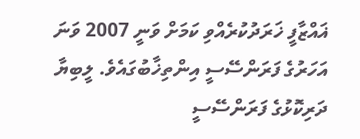ޣައްޒާފީ ޚަރަދުކުރެއްވި ކަމަށް ވަނީ 2007 ވަނަ އަހަރުގެ ފަރަންސޭސީ އިންތިޚާބުގައެވެ. ލީބިޔާ ދަރިކޮޅުގެ ފަރަންސޭސީ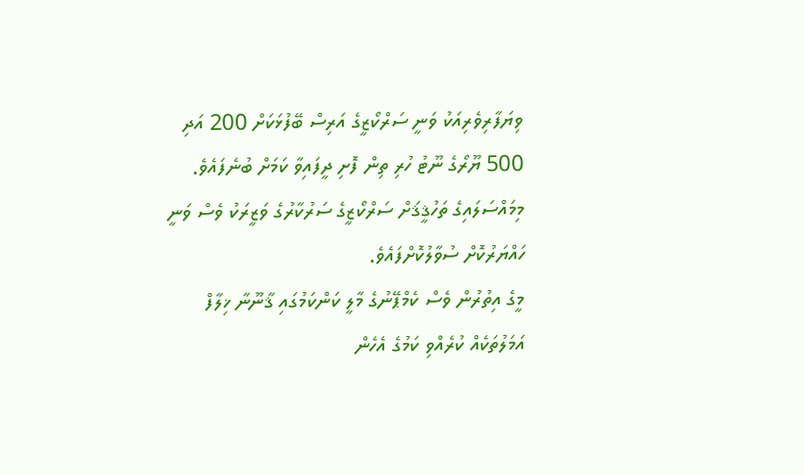ވިޔަފާރިވެރިއަކު ވަނީ ސަރްކޯޒީގެ އަރިސް ބޭފުޅަކަށް 200 އަދި 500 ޔޫރޯގެ ނޫޓު ހުރި ތިން ފޮށި ދީފައިވާ ކަމަށް ބުނެފައެވެ.
މިމައްސަލައިގެ ތަހުޤީޤަށް ސަރްކޯޒީގެ ސަރުކާރުގެ ވަޒީރަކު ވެސް ވަނީ ހައްޔަރުކޮށް ސުވާލުކޮށްފައެވެ.
މީގެ އިތުރުން ވެސް ކެމްޕޭނުގެ މާލީ ކަންކަމުގައި ޤާނޫނާ ޚިލާފް އަމަލުތަކެއް ކުރެއްވި ކަމުގެ އެހެން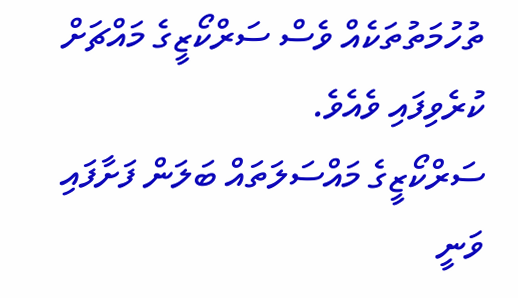ތުހުމަތުތަކެއް ވެސް ސަރްކޯޒީގެ މައްޗަށް ކުރެވިފައި ވެއެވެ.
ސަރްކޯޒީގެ މައްސަލަތައް ބަލަން ފަށާފައި ވަނީ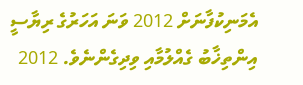އެމަނިކުފާނަށް 2012 ވަނަ އަހަރުގެ ރިޔާސީ އިންތިޚާބު ގެއްލުމާއި ވިދިގެންނެވެ. 2012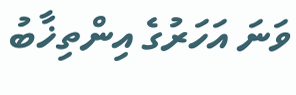ވަނަ އަހަރުގެ އިންތިޚާބު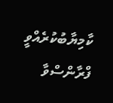ކާމިޔާބުކުރެއްވީ ފްރާންސްވާ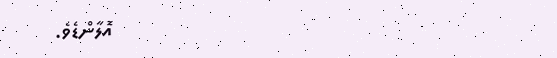އޮލާންޑެވެ.